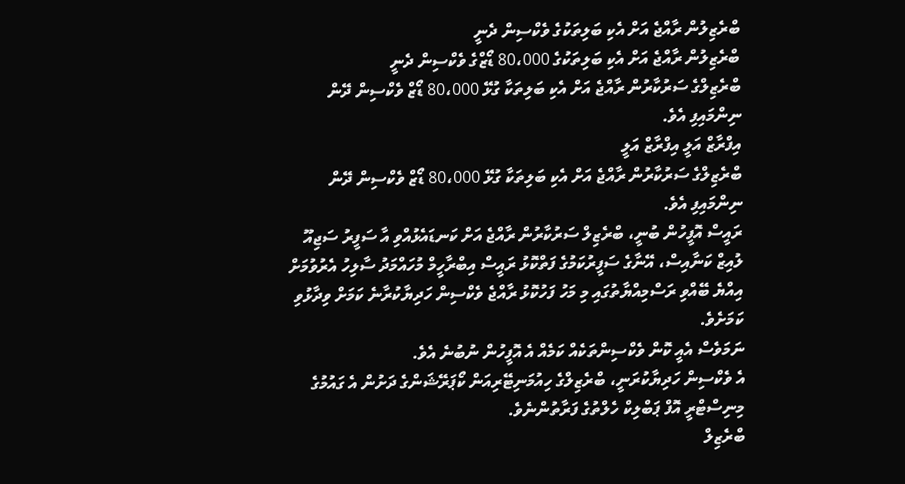ބްރެޒިލުން ރާއްޖެ އަށް އެކި ބަލިތަކުގެ ވެކްސިން ދެނީ
ބްރެޒިލުން ރާއްޖެ އަށް އެކި ބަލިތަކުގެ 80،000 ޑޯޒްގެ ވެކްސިން ދެނީ
ބްރެޒިލްގެ ސަރުކާރުން ރާއްޖެ އަށް އެކި ބަލިތަކާ ގުޅޭ 80،000 ޑޯޒް ވެކްސިން ދޭން ނިންމައިފި އެވެ.
އިފްރާޒް އަލީ އިފްރާޒް އަލީ
ބްރެޒިލްގެ ސަރުކާރުން ރާއްޖެ އަށް އެކި ބަލިތަކާ ގުޅޭ 80،000 ޑޯޒް ވެކްސިން ދޭން ނިންމައިފި އެވެ.
ރައީސް އޮފީހުން ބުނީ، ބްރެޒިލް ސަރުކާރުން ރާއްޖެ އަށް ކަނޑައެޅުއްވި އާ ސަފީރު ސަޖިއޫ ލުއިޒް ކަނާއިސް، އޭނާގެ ސަފީރުކަމުގެ ފަތްކޮޅު ރައީސް އިބްރާހީމް މުހައްމަދު ސާލިހު އެރުވުމަށް އިއްޔެ ބޭއްވި ރަސްމިއްޔާތުގައި މި މަހު ފަހުކޮޅު ރާއްޖެ ވެކްސިން ހަދިޔާކުރާނެ ކަމަށް ވިދާޅުވި ކަމަށެވެ.
ނަމަވެސް އެއީ ކޮން ވެކްސިންތަކެއް ކަމެއް އެ އޮފީހުން ނުބުނެ އެވެ.
އެ ވެކްސިން ހަދިޔާކުރަނީ، ބްރެޒިލްގެ ހިއުމަނިޓޭރިއަން ކޯޕަރޭޝަންގެ ދަށުން އެ ގައުމުގެ މިނިސްޓްރީ އޮފް ޕަބްލިކް ހެލްތުގެ ފަރާތުންނެވެ.
ބްރެޒިލް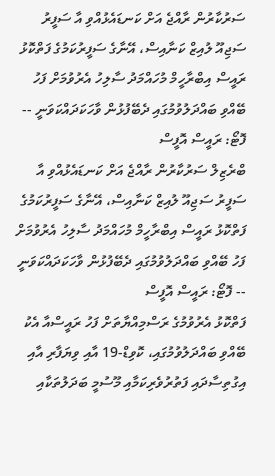ސަރުކާރުން ރާއްޖެ އަށް ކަނޑައެޅުއްވި އާ ސަފީރު ސަޖިއޫ ލުއިޒް ކަނާއިސް، އޭނާގެ ސަފީރުކަމުގެ ފަތްކޮޅު ރައީސް އިބްރާހީމް މުހައްމަދު ސާލިހު އެރުވުމަށް ފަހު ބޭއްވި ބައްދަލުވުމުގައި ދެބޭފުޅުން ވާހަކަދައްކަވަނީ -- ފޮޓޯ: ރައީސް އޮފީސް
ބްރެޒިލް ސަރުކާރުން ރާއްޖެ އަށް ކަނޑައެޅުއްވި އާ ސަފީރު ސަޖިއޫ ލުއިޒް ކަނާއިސް، އޭނާގެ ސަފީރުކަމުގެ ފަތްކޮޅު ރައީސް އިބްރާހީމް މުހައްމަދު ސާލިހު އެރުވުމަށް ފަހު ބޭއްވި ބައްދަލުވުމުގައި ދެބޭފުޅުން ވާހަކަދައްކަވަނީ -- ފޮޓޯ: ރައީސް އޮފީސް
ފަތްކޮޅު އެރުވުމުގެ ރަސްމިއްޔާތަށް ފަހު ރައީސްއާ އެކު ބޭއްވި ބައްދަލުވުމުގައި، ކޮވިޑް-19 އާއި ވިޔަފާރި އާއި އިގުތިސާދައި ފަތުރުވެރިކަމާއި މޫސުމީ ބަދަލުތަކާއި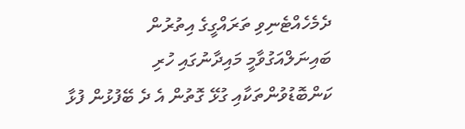ދެމެހެއްޓެނިވި ތަރައްގީގެ އިތުރުން ބައިނަލްއަގުވާމީ މައިދާނުގައި ހުރި ކަންބޮޑުވުންތަކާއި ގުޅޭ ގޮތުން އެ ދެ ބޭފުޅުން ފުޅާ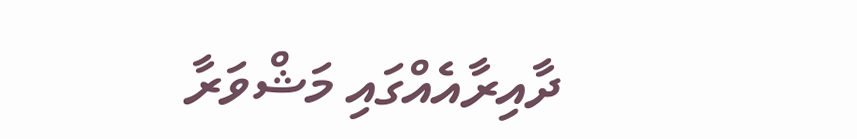ދާއިރާއެއްގައި މަޝްވަރާ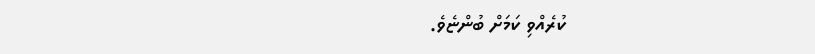ކުރެއްވި ކަމަށް ބުންޏެވެ.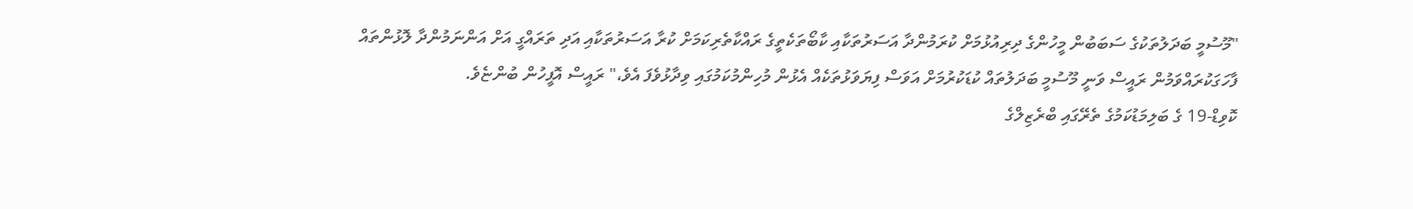"މޫސުމީ ބަދަލުތަކުގެ ސަބަބުން މީހުންގެ ދިރިއުޅުމަށް ކުރަމުންދާ އަސަރުތަކާއި ކާބޯތަކެތީގެ ރައްކާތެރިކަމަށް ކުރާ އަސަރުތަކާއި އަދި ތަރައްގީ އަށް އަންނަމުންދާ ލޮޅުންތައް ފާހަގަކުރައްވަމުން ރައީސް ވަނީ މޫސުމީ ބަދަލުތައް ކުޑަކުރުމަށް އަވަސް ފިޔަވަޅުތަކެއް އެޅުން މުހިންމުކަމުގައި ވިދާޅުވެފަ އެވެ،" ރައީސް އޮފީހުން ބުންޏެވެ.
ކޮވިޑް-19 ގެ ބަލިމަޑުކަމުގެ ތެރޭގައި ބްރެޒިލްގެ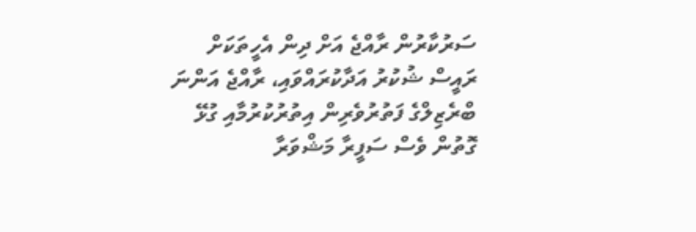ސަރުކާރުން ރާއްޖެ އަށް ދިން އެހީތަކަށް ރައީސް ޝުކުރު އަދާކުރައްވައި، ރާއްޖެ އަންނަ ބްރެޒިލްގެ ފަތުރުވެރިން އިތުރުކުރުމާއި ގުޅޭ ގޮތުން ވެސް ސަފީރާ މަޝްވަރާ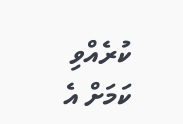ކުރެއްވި ކަމަށް އެ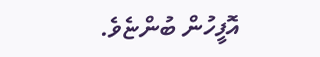އޮފީހުން ބުންޏެވެ.